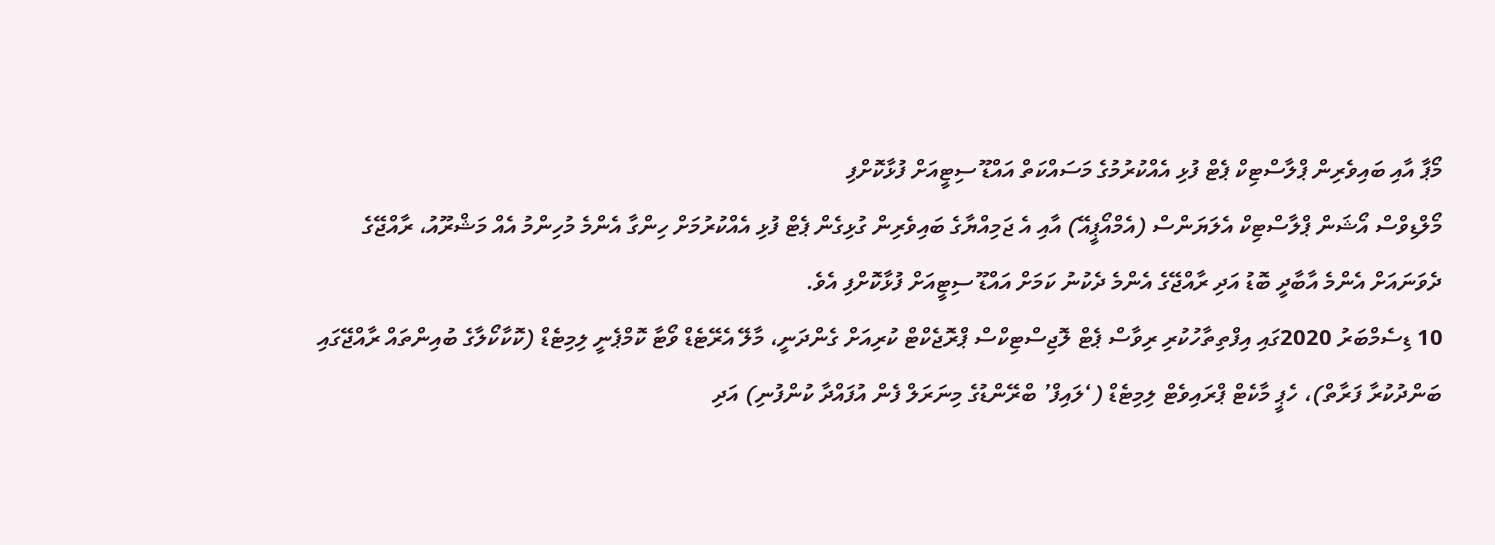މޯޕާ އާއި ބައިވެރިން ޕްލާސްޓިކް ޕެޓް ފުޅި އެއްކުރުމުގެ މަސައްކަތް އައްޑޫ ސިޓީއަށް ފުޅާކޮށްފި
މޯލްޑިވްސް އޯޝަން ޕްލާސްޓިކް އެލަޔަންސް (އެމްއޯޕީއޭ) އާއި އެ ޖަމިއްޔާގެ ބައިވެރިން ގުޅިގެން ޕެޓް ފުޅި އެއްކުރުމަށް ހިންގާ އެންމެ މުހިންމު އެއް މަޝްރޫއު، ރާއްޖޭގެ ދެވަނައަށް އެންމެ އާބާދީ ބޮޑު އަދި ރާއްޖޭގެ އެންމެ ދެކުނު ކަމަށް އައްޑޫ ސިޓީއަށް ފުޅާކޮށްފި އެވެ.
10 ޑިސެމްބަރު 2020ގައި އިފްތިތާހުކުރި ރިވާސް ޕެޓް ލޮޖިސްޓިކްސް ޕްރޮޖެކްޓް ކުރިއަށް ގެންދަނީ، މާލޭ އެރޭޓެޑް ވޯޓާ ކޮމްޕެނީ ލިމިޓެޑް (ކޮކާކޯލާގެ ބުއިންތައް ރާއްޖޭގައި ބަންދުކުރާ ފަރާތް)، ހެޕީ މާކެޓް ޕްރައިވެޓް ލިމިޓެޑް (‘ލައިފް’ ބްރޭންޑުގެ މިނަރަލް ފެން އުފައްދާ ކުންފުނި) އަދި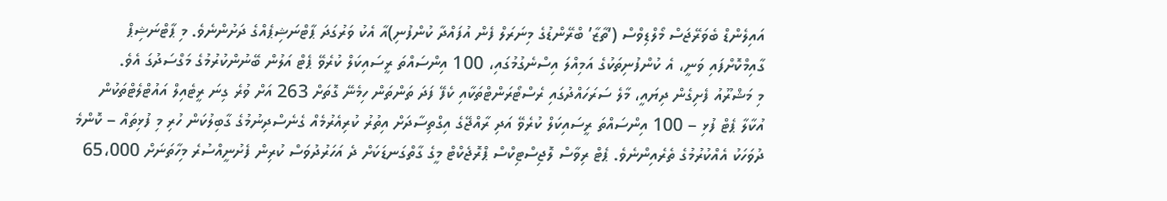އައިލެންޑް ބެވަރޭޖަސް މޯލްޑިވްސް (‘ތާޒާ’ ބްރޭންޑުގެ މިނަރަލް ފެން އުފައްދާ ކުންފުނި)އާ އެކު ވަރުގަދަ ޕާޓްނަޝިޕެއްގެ ދަށުންނެވެ. މި ޕާޓްނަޝިޕް ގާއިމްކޮށްފައި ވަނީ، އެ ކުންފުނިތަކުގެ އަމިއްލަ އިސްނެގުމުގައި، 100 އިންސައްތަ ރީސައިކަލް ކުރެވޭ ޕެޓް އަލުން ބޭނުންކުރުމުގެ މަގްސަދުގަ އެވެ.
މި މަޝްރޫއު ފެށިގެން ދިޔައީ، މާލެ ސަރަހައްދުގައި ރެސްޓޯރަންޓްތަކާއި ކެފޭ ފަދަ ތަންތަން ހިމެނޭ ގޮތަށް 263 އަށް ވުރެ ގިނަ ރީޓެއިލް އައުޓްލެޓްތަކުން އުކާލާ ޕެޓް ފުޅި – 100 އިންސައްތަ ރީސައިކަލް ކުރެވޭ އަދި ރާއްޖޭގެ އިގްތިސާދަށް އިތުރު ކުރިއެރުމެއް ގެނެސްދިނުމުގެ ގާބިލުކަން ހުރި މި ފުޅިތައް – ކޮންމެ ދުވަހަކު އެއްކުރުމުގެ ތެރެއިންނެވެ. ޕެޓް ރިވާސް ލޮޖިސްޓިކްސް ޕްރޮޖެކްޓް މީގެ ގާތްގަނޑަކަށް ދެ އަހަރުދުވަސް ކުރިން ފެށުނީއްސުރެ މިހާތަނަށް 65،000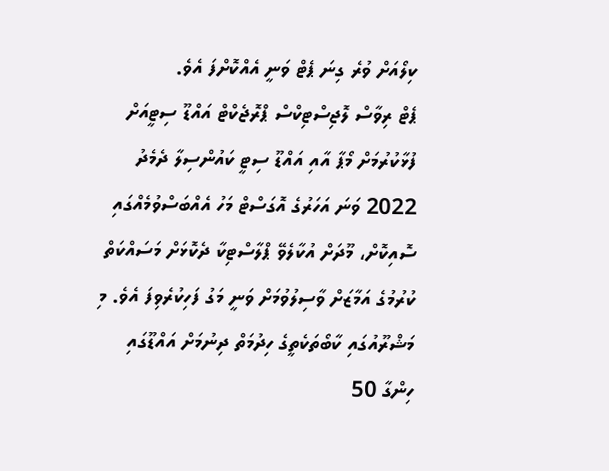ކިލޯއަށް ވުރެ ގިނަ ޕެޓް ވަނީ އެއްކޮށްފަ އެވެ.
ޕެޓް ރިވާސް ލޮޖިސްޓިކްސް ޕްރޮޖެކްޓް އައްޑޫ ސިޓީއަށް ފުޅާކުރުމަށް މޯޕާ އާއި އައްޑޫ ސިޓީ ކައުންސިލާ ދެމެދު 2022 ވަނަ އަހަރުގެ އޮގަސްޓް މަހު އެއްބަސްވުމެއްގައި ސޮއިކޮށް، މޫދަށް އުކާލެވޭ ޕްލާސްޓިކާ ދެކޮޅަށް މަސައްކަތް ކުރުމުގެ އަމާޒަށް ވާސިލުވުމަށް ވަނީ މަގު ފަހިކުރެވިފަ އެވެ. މި މަޝްރޫއުގައި ކާބޯތަކެތީގެ ހިދުމަތް ދިނުމަށް އައްޑޫގައި ހިންގާ 50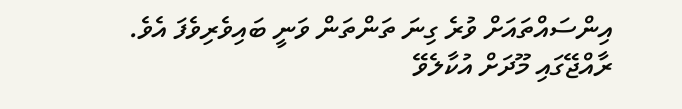އިންސައްތައަށް ވުރެ ގިނަ ތަންތަން ވަނީ ބައިވެރިވެފަ އެވެ.
ރާއްޖޭގައި މޫދަށް އުކާލެވޭ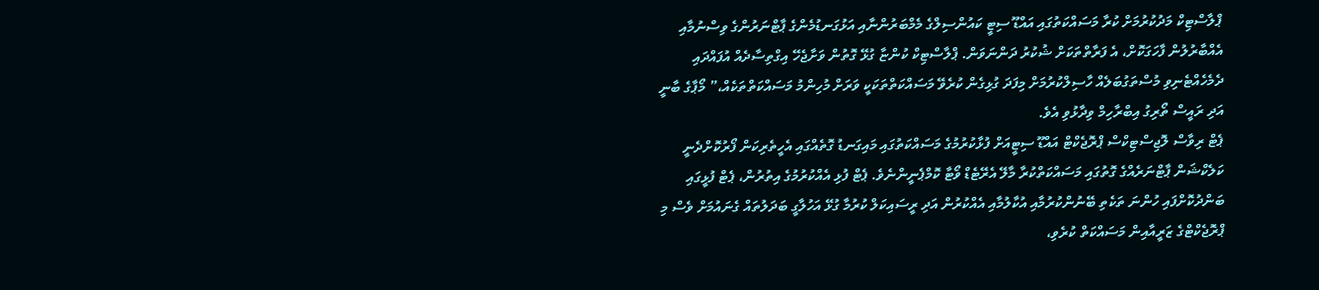ޕްލާސްޓިކް މަދުކުރުމަށް ކުރާ މަސައްކަތުގައި އައްޑޫ ސިޓީ ކައުންސިލްގެ މެމްބަރުންނާއި އަޅުގަނޑުމެންގެ ޕާޓްނަރުންގެ ވިސްނުމާއި އެއްބާރުލުން ފާހަގަކޮށް، އެ ފަރާތްތަކަށް ޝުކުރު ދަންނަވަން. ޕްލާސްޓިކް ކުންޏާ ގުޅޭ ގޮތުން ވަށާޖެހޭ އިގްތިސާދެއް އުފައްދައި ދެމެހެއްޓެނިވި މުސްތަގުބަލެއް ހާސިލްކުރުމަށް މިފަދަ ގުޅިގެން ކުރެވޭ މަސައްކަތްތަކަކީ ވަރަށް މުހިންމު މަސައްކަތްތަކެއް،” މޯޕާގެ ބާނީ އަދި ރައީސް ތޯރިގު އިބްރާހިމް ވިދާޅުވި އެވެ.
ޕެޓް ރިވާސް ލޮޖިސްޓިކްސް ޕްރޮޖެކްޓް އައްޑޫ ސިޓީއަށް ފުޅާކުރުމުގެ މަސައްކަތުގައި މައިގަނޑު ގޮތެއްގައި އެހީތެރިކަން ފޯރުކޮށްދެނީ ކަލެކްޝަން ޕާޓްނަރެއްގެ ގޮތުގައި މަސައްކަތްކުރާ މާލޭ އެރޭޓެޑް ވޯޓާ ކޮމްޕެނީންނެވެ. ޕެޓް ފުޅި އެއްކުރުމުގެ އިތުރުން، ޕެޓް ފުޅީގައި ބަންދުކޮށްފައި ހުންނަ ތަކެތި ބޭނުންކުރުމާއި އުކާލުމާއި އެއްކުރުން އަދި ރީސައިކަލް ކުރުމާ ގުޅޭ އަހުލާގީ ބަދަލުތައް ގެނައުމަށް ވެސް މި ޕްރޮޖެކްޓްގެ ޒަރީއާއިން މަސައްކަތް ކުރެވި،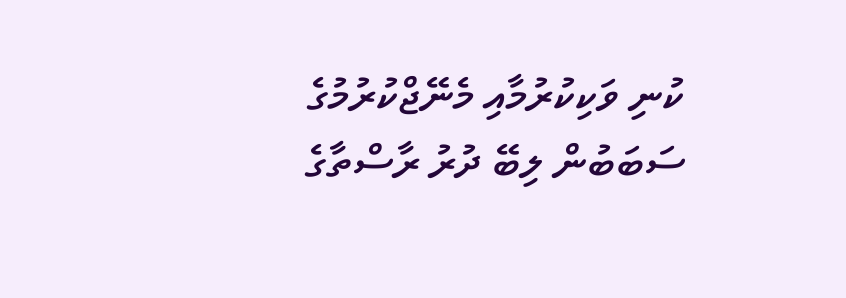ކުނި ވަކިކުރުމާއި މެނޭޖްކުރުމުގެ ސަބަބުން ލިބޭ ދުރު ރާސްތާގެ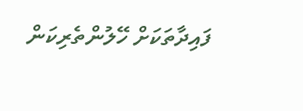ފައިދާތަކަށް ހޭލުންތެރިކަން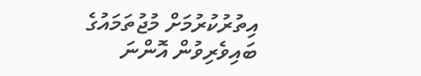އިތުރުކުރުމަށް މުޖުތަމައުގެ ބައިވެރިވުން އޮންނަ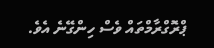ޕްރޮގްރާމްތައް ވެސް ހިންގޭނެ އެވެ.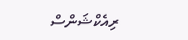ރިއެކްޝަންސް